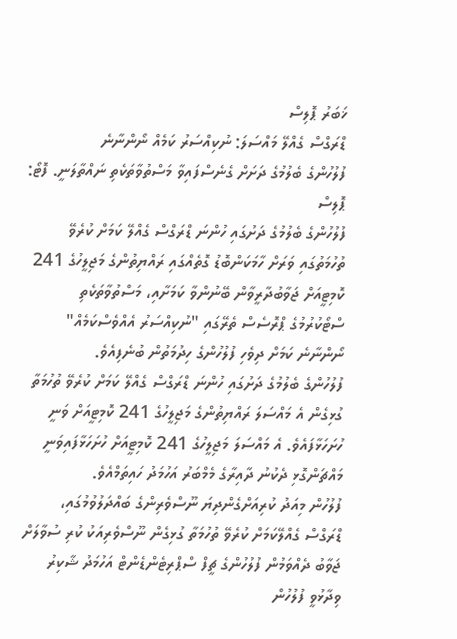ޚަބަރު ޕޮލިސް
ޑްރަގްސް ގެއްލޭ މައްސަލަ: ނުކިއްސަރު ކަމެއް ނޯންނާނެ
ފުލުހުންގެ ބެލުމުގެ ދަށަށް ގެނެސްފައިވާ މަސްތުވާތަކެތި ނައްތާލަނީ. ފޮޓޯ: ޕޮލިސް
ފުލުހުންގެ ބެލުމުގެ ދަށުގައި ހުންނަ ޑްރަގްސް ގެއްލޭ ކަމަށް ކުރެވޭ ތުހުމަތުގައި ވަރަށް ހާމަކަންބޮޑު ގޮތެއްގައި ރައްޔިތުންގެ މަޖިލީހުގެ 241 ކޮމިޓީއަށް ޖަވާބުދާރީވާން ބޭނުންވާ ކަމަށާއި، މަސްތުވާތަކެތި ސްޓޯކުރުމުގެ ޕްރޮސެސް ތެރޭގައި "ނުކިއްސަރު އެއްވެސްކަމެއް" ނޯންނާނެ ކަމަށް ދިވެހި ފުލުހުންގެ ހިދުމަތުން ބުނެފިއެވެ.
ފުލުހުންގެ ބެލުމުގެ ދަށުގައި ހުންނަ ޑްރަގްސް ގެއްލޭ ކަމަށް ކުރެވޭ ތުހުމަތާ ގުޅިގެން އެ މައްސަލަ ރައްޔިތުންގެ މަޖިލީހުގެ 241 ކޮމިޓީއަށް ވަނީ ހުށަހަޅާފައެވެ. އެ މައްސަލަ މަޖިލީހުގެ 241 ކޮމިޓީއަށް ހުށަހަޅާފައިވަނީ މައްޗަންގޮޅި ދެކުނު ދާއިރާގެ މެމްބަރު އަހުމަދު ހައިތަމްއެވެ.
ފުލުހުން މިއަދު ކުރިއަށްގެންދިޔަ ނޫސްވެރިންގެ ބައްދަލުވުމުގައި، ޑްރަގްސް ގެއްލޭކަމަށް ކުރެވޭ ތުހުމަތާ ގުޅިގެން ނޫސްވެރިއަކު ކުރި ސުވާލަށް ޖަވާބު ދެއްވަމުން ފުލުހުންގެ ޗީފް ސްޕްރިޓެންޑެންޓް އަހުމަދު ޝާކިރު ވިދާޅުވީ ފުލުހުން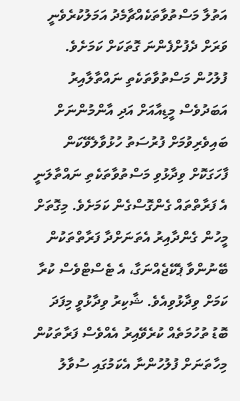އަތުލާ މަސްތުވާތަކެއްޗާމެދު އަމަލުކުރެވެނީ ވަރަށް ދެފުށްފެންނަ ގޮތަކަށް ކަމަށެވެ. ފުލުހުން މަސްތުވާތަކެތި ނައްތާލާއިރު އަބަދުވެސް މީޑިއާއަށް އަދި އާންމުންނަށް ބައިވެރިވުމަށް ފުރުސަތު ހުޅުވާލެވޭކަން ފާހަގަކޮށް ވިދާޅުވި މަސްތުވާތަކެތި ނައްތާލަނީ އެ ފަރާތްތައް ގެންގޮސްގެން ކަމަށެވެ. މިގޮތަށް މީހުން ގެންދާއިރު އެތަނަށްދާ ފަރާތްތަކުން ބޭނުންވާ ޕެކޭޖެއްނަގާ، އެ ޓެސްޓްވެސް ކުރާ ކަމަށް ވިދާޅުވިއެވެ. ޝާކިރު ވިދާޅުވީ މިފަދަ ބޮޑު ތުހުމަތެއް ކުރެވޭއިރު އެއްވެސް ފަރާތަކުން މިހާތަނަށް ފުލުހުންނާ އެކަމުގައި ސުވާލު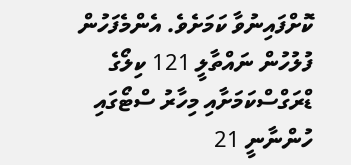ކޮށްފައިނުވާ ކަމަށެވެ. އެންމެފަހުން ފުލުހުން ނައްތާލީ 121 ކިލޯގެ ޑްރަގްސްކަމަށާއި މިހާރު ސްޓޯގައި ހުންނާނީ 21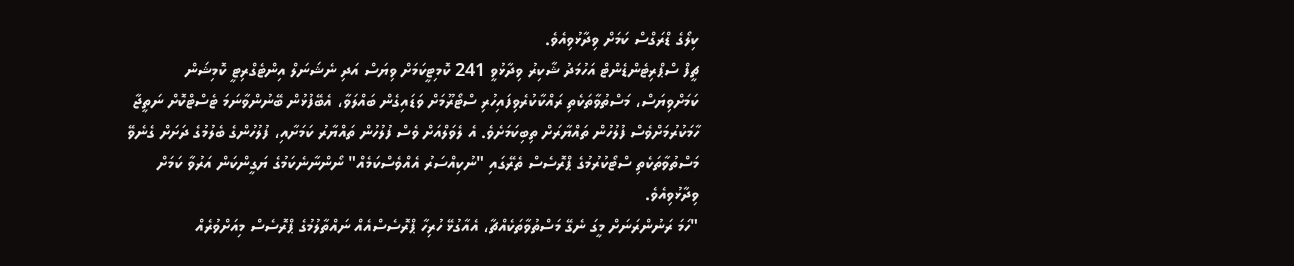ކިލޯގެ ޑްރަގްސް ކަމަށް ވިދާޅުވިއެވެ.
ޗީފް ސްޕްރިޓެންޑެންޓް އަހުމަދު ޝާކިރު ވިދާޅުވީ 241 ކޮމިޓީކަމަށް ވިޔަސް އަދި ނެޝަނަލް އިންޓެގްރިޓީ ކޮމިޝަން ކަމަށްވިޔަސް، މަސްތުވާތަކެތި ރައްކާކުރެވިފައިހުރި ސްޓޯރޫމަށް ވަޑައިގެން ބައްލަވާ، އެބޭފުޅުން ބޭނުންވާނަމަ ޓެސްޓްކޮށް ނަތީޖާ ހާމަކުރުމަށްވެސް ފުލުހުން ތައްޔާރަށް ތިބިކަމަށެވެ. އެ ލެވަލްއަށް ވެސް ފުލުހުން ތައްޔާރު ކަމަށާއި، ފުލުހުންގެ ބެލުމުގެ ދަށަށް ގެނެވޭ މަސްތުވާތަކެތި ސްޓޯކުރުމުގެ ޕްރޮސެސް ތެރޭގައި "ނުކިއްސަރު އެއްވެސްކަމެއް" ނޯންނާނެކަމުގެ ޔަގީންކަން އަރުވާ ކަމަށް ވިދާޅުވިއެވެ.
"ހަމަ ރަނުންރަނަށް މީގަ ނެގޭ މަސްތުވާތަކެއްޗާ، އެއާގުޅޭ ހުރިހާ ޕްރޮސެސްއެއް ނައްތާލުމުގެ ޕްރޮސެސް މިއަށްވުރެއް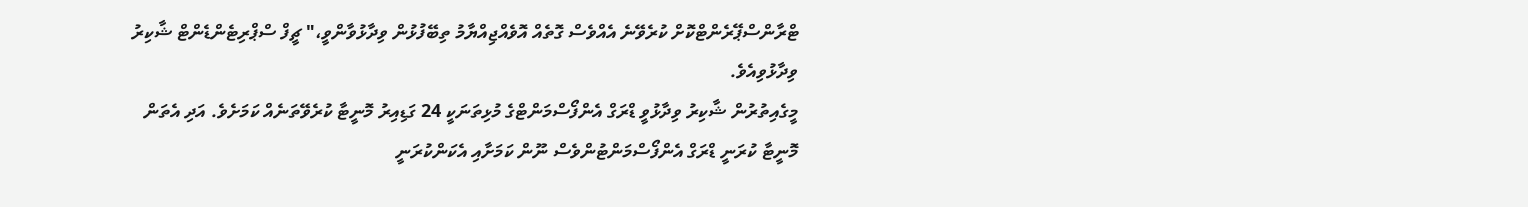ޓްރާންސްޕޭރެންޓްކޮށް ކުރެވޭނެ އެއްވެސް ގޮތެއް އޮވެއްޖިއްޔާމު ތިބޭފުޅުން ވިދާޅުވާންވީ،" ޗީފް ސްޕްރިޓެންޑެންޓް ޝާކިރު ވިދާޅުވިއެވެ.
މީގެއިތުރުން ޝާކިރު ވިދާޅުވީ ޑްރަގް އެންފޯސްމަންޓްގެ މުޅިތަނަކީ 24 ގަޑިއިރު މޮނީޓާ ކުރެވޭތަނެއް ކަމަށެވެ. އަދި އެތަން މޮނީޓާ ކުރަނީ ޑްރަގް އެންފޯސްމަންޓުންވެސް ނޫން ކަމަށާއި އެކަންކުރަނީ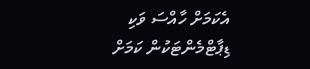އެކަމަށް ހާއްސަ ވަކި ޑިޕާޓްމެންޓަކުން ކަމަށް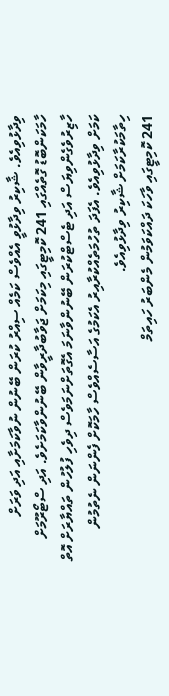ވިދާޅުވިއެވެ. ޝާކިރު ވިދާޅުވީ އެއްވެސް ކަމެއް ސިއްރު ކުރަން ބޭނުން ނުވާކަމަށާއި އަދި ވަރަށް ހާމަކަންބޮޑު ގޮތެއްގައި 241 ކޮމިޓީގައި މިކަމަށް ޖަވާބުދާރީވާން ބޭނުންވާކަމަށެވެ. އަދި ސްޓޯރޫމަށް ހާޒިރުވެގެންވިޔަސް އަދި ޓެސްޓްކުރަން ބޭނުންވާނަމަ އެގޮތަށްނަމަވެސް ދިވެހި ފުލުހުން ތައްޔާރަށް އޮތް ކަމަށް ވިދާޅުވިއެވެ. އެފަދަ ތުހުމަތެއްކުރާއިރު އެކަމުގެ އަސާސެއްވެސް ހާމަކޮށް ފެންނަން ނެތުމުން ހިތާމަކުރާކަމަށް ޝާކިރު ވިދާޅުވިއެވެ.
241 ކޮމިޓީގައި ވާހަކަ ދައްކަވަމުން މެންބަރު ހައިތަމް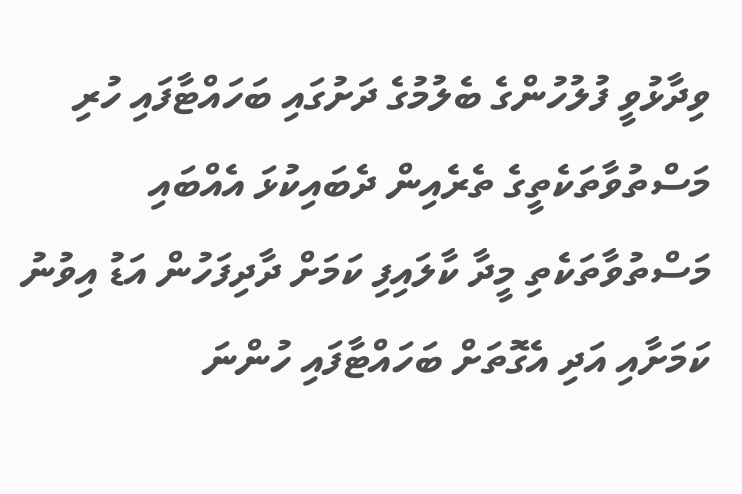ވިދާޅުވީ ފުލުހުންގެ ބެލުމުގެ ދަށުގައި ބަހައްޓާފައި ހުރި މަސްތުވާތަކެތީގެ ތެރެއިން ދެބައިކުޅަ އެއްބައި މަސްތުވާތަކެތި މީދާ ކާލައިފި ކަމަށް ދާދިފަހުން އަޑު އިވުނު ކަމަށާއި އަދި އެގޮތަށް ބަހައްޓާފައި ހުންނަ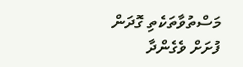މަސްތުވާތަކެތި ގޮދަން ފުށަށް ވެގެންދާ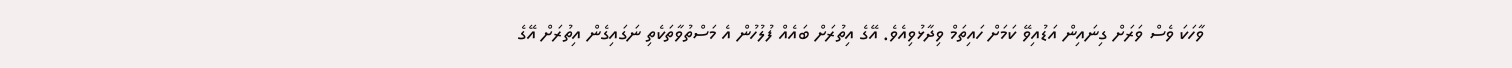ވާހަކަ ވެސް ވަރަށް ގިނައިން އަޑުއިވޭ ކަމަށް ހައިތަމް ވިދާޅުވިއެވެ. އޭގެ އިތުރަށް ބައެއް ފުލުހުން އެ މަސްތުވާތަކެތި ނަގައިގެން އިތުރަށް އޭގެ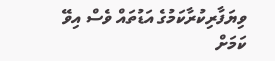ވިޔަފާރިކުރާކަމުގެ އަޑުތައް ވެސް އިވޭ ކަމަށް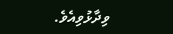ވިދާޅުވިއެވެ.